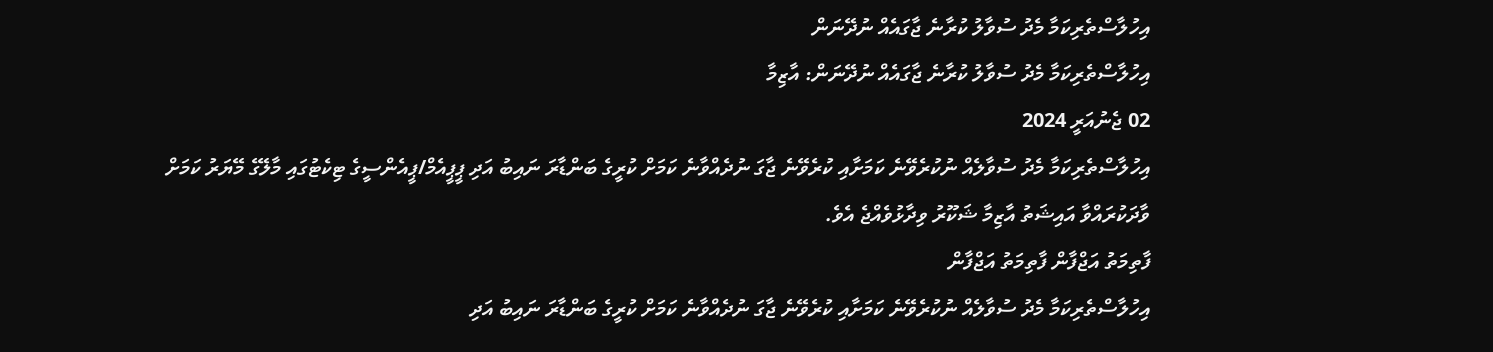އިހުލާސްތެރިކަމާ މެދު ސުވާލު ކުރާނެ ޖާގައެއް ނުދޭނަން
އިހުލާސްތެރިކަމާ މެދު ސުވާލު ކުރާނެ ޖާގައެއް ނުދޭނަން: އާޒިމާ
02 ޖެނުއަރީ 2024
އިހުލާސްތެރިކަމާ މެދު ސުވާލެއް ނުކުރެވޭނެ ކަމަށާއި ކުރެވޭނެ ޖާގަ ނުދެއްވާނެ ކަމަށް ކުރީގެ ބަންޑާރަ ނައިބު އަދި ޕީޕީއެމް/ޕީއެންސީގެ ޓިކެޓުގައި މާލޭގެ މޭޔަރު ކަމަށް ވާދަކުރައްވާ އައިޝަތު އާޒިމާ ޝަކޫރު ވިދާޅުވެއްޖެ އެވެ.
ފާތިމަތު އަޖްފާން ފާތިމަތު އަޖްފާން
އިހުލާސްތެރިކަމާ މެދު ސުވާލެއް ނުކުރެވޭނެ ކަމަށާއި ކުރެވޭނެ ޖާގަ ނުދެއްވާނެ ކަމަށް ކުރީގެ ބަންޑާރަ ނައިބު އަދި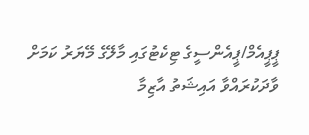ޕީޕީއެމް/ޕީއެންސީގެ ޓިކެޓުގައި މާލޭގެ މޭޔަރު ކަމަށް ވާދަކުރައްވާ އައިޝަތު އާޒިމާ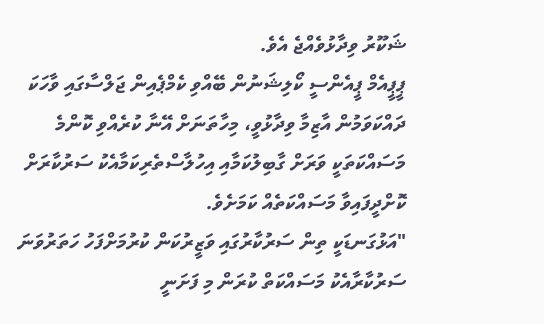ޝަކޫރު ވިދާޅުވެއްޖެ އެވެ.
ޕީޕީއެމް ޕީއެންސީ ކޯލިޝަނުން ބޭއްވި ކެމްޕެއިން ޖަލްސާގައި ވާހަކަ ދައްކަވަމުން އާޒިމާ ވިދާޅުވީ، މިހާތަނަށް އޭނާ ކުރެއްވި ކޮންމެ މަސައްކަތަކީ ވަރަށް ގާބިލުކަމާއި އިހުލާސްތެރިކަމާއެކު ސަރުކާރަށް ކޮށްދީފައިވާ މަސައްކަތެއް ކަމަށެވެ.
"އަޅުގަނޑަކީ ތިން ސަރުކާރުގައި ވަޒީރުކަން ކުރުމަށްފަހު ހަތަރުވަނަ ސަރުކާރާއެކު މަސައްކަތް ކުރަން މި ފަށަނީ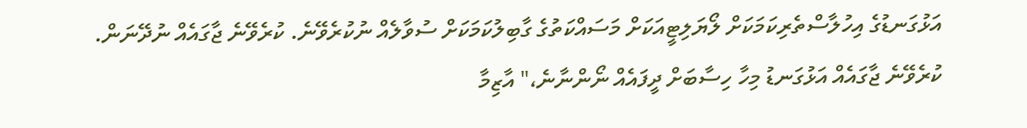އަޅުގަނޑުގެ އިހުލާސްތެރިކަމަކަށް ލޯޔަލިޓީއަކަށް މަސައްކަތުގެ ގާބިލުކަމަކަށް ސުވާލެއް ނުކުރެވޭނެ. ކުރެވޭނެ ޖާގައެއް ނުދޭނަން. ކުރެވޭނެ ޖާގައެއް އަޅުގަނޑު މިހާ ހިސާބަށް ދީފައެއް ނޯންނާނެ،" އާޒިމާ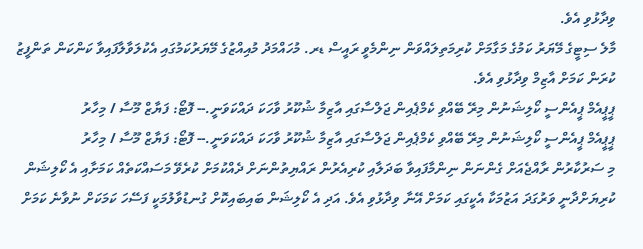ވިދާޅުވި އެވެ.
މާލެ ސިޓީގެ މޭޔަރު ކަމުގެ މަގާމަށް ކުރިމަތިލައްވަން ނިންމެވީ ރައީސް ޑރ. މުހައްމަދު މުއިއްޒުގެ މޭޔަރުކަމުގައި އެކުލަވާލާފައިވާ ކަންކަން ތަންފީޒު ކުރަން ކަމަށް އާޒިމް ވިދާޅުވި އެވެ.
ޕީޕީއެމް ޕީއެންސީ ކޯލިޝަނުން މިރޭ ބޭއްވި ކެމްޕެއިން ޖަލްސާގައި އާޒިމާ ޝުކޫރު ވާހަކަ ދައްކަވަނީ.-- ފޮޓޯ: ފަޔާޒް މޫސާ / މިހާރު
ޕީޕީއެމް ޕީއެންސީ ކޯލިޝަނުން މިރޭ ބޭއްވި ކެމްޕެއިން ޖަލްސާގައި އާޒިމާ ޝުކޫރު ވާހަކަ ދައްކަވަނީ.-- ފޮޓޯ: ފަޔާޒް މޫސާ / މިހާރު
މި ސަރުކާރުން ރާއްޖެއަށް ގެންނަން ނިންމާފައިވާ ބަދަލާއި ކުރިއެރުން ރައްޔިތުންނަށް ދެއްކުމަށް ކުރެވޭ މަސައްކަތެއް ކަމަށާއި އެ ކޯލިޝަން ކުރިޔަށްދާނީ ވަރުގަދަ އަޒުމަކާ އެކީގައި ކަމަށް އޭނާ ވިދާޅުވި އެވެ. އަދި އެ ކޯލިޝަން ބައިބައިކޮށް ގުނޑުވާލުމަކީ ފަސޭހަ ކަމަކަށް ނުވާނެ ކަމަށް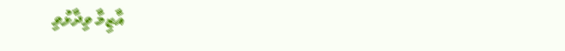އާޒިމާ ވިދާޅުވި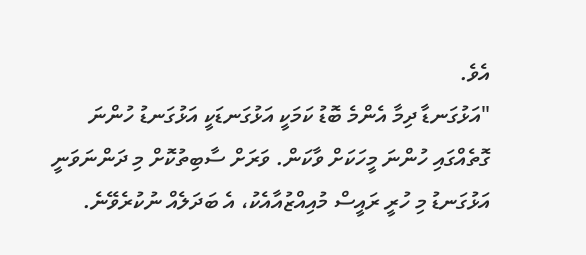އެވެ.
"އަޅުގަނޑާ ދިމާ އެންމެ ބޮޑު ކަމަކީ އަޅުގަނޑަކީ އަޅުގަނޑު ހުންނަ ގޮތެއްގައި ހުންނަ މީހަކަށް ވާކަން. ވަރަށް ސާބިތުކޮށް މި ދަންނަވަނީ އަޅުގަނޑު މި ހުރީ ރައީސް މުއިއްޒުއާއެކު، އެ ބަދަލެއް ނުކުރެވޭނެ.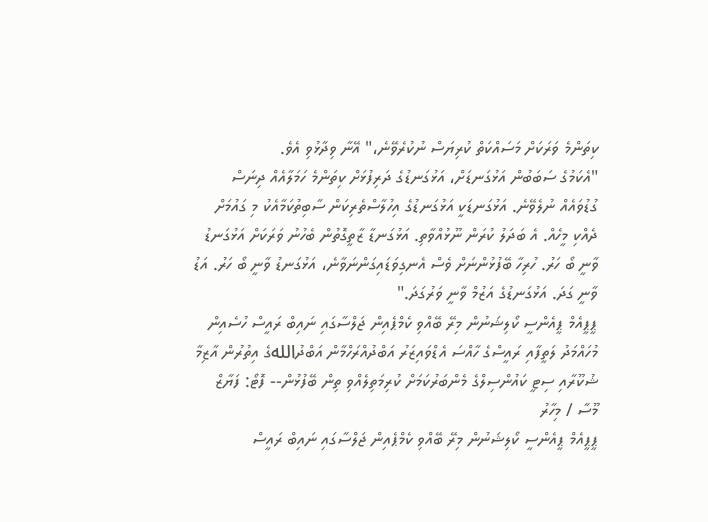ކިތަންމެ ވަރަކަށް މަސައްކަތް ކުރިޔަސް ނުކުރެވޭނެ،" އޭނާ ވިދާޅުވި އެވެ.
"އެކަމުގެ ސަބަބުން އަޅުގަނޑަށް، އަޅުގަނޑުގެ ދަރިފުޅަށް ކިތަންމެ ހަމަލާއެއް ދިނަސް ގުޑުވައެއް ނުލެވޭނެ. އަޅުގަނޑަކީ އަޅުގަނޑުގެ އިހުލާސްތެރިކަން ސާބިތުކަމާއެކު މި ގައުމަށް ދެއްކި މީހެއް. އެ ބަދަލު ކުރަން ނޫޅުއްވާތި. އަޅުގަނޑާ ޒާތީގޮތުން ބެހުނު ވަރަކަށް އަޅުގަނޑު ވާނީ ބޯ ހަރު. ހުރިހާ ބޭފުޅުންނަށް ވެސް އެނގިވަޑައިގަންނަވާނެ، އަޅުގަނޑު ވާނީ ބޯ ހަރު. އަޑު ވާނީ ގަދަ. އަޅުގަނޑުގެ އަޒުމް ވާނީ ވަރުގަދަ."
ޕީޕީއެމް ޕީއެންސީ ކޯލިޝަނުން މިރޭ ބޭއްވި ކެމްޕެއިން ޖަލްސާގައި ނައިބް ރައީސް ހުސެއިން މުހައްމަދު ލަތީފާއި ރައީސްގެ ހާއްސަ އެޑްވައިޒަރު އަބްދުއްރަހްމާން އަބްދުاللهގެ އިތުރުން އާޒިމާ ޝުކޫރާއި ސިޓީ ކައުންސިލްގެ މެންބަރުކަމަށް ކުރިމަތިލެއްވި ތިން ބޭފުޅުން-- ފޮޓޯ: ފަޔާޒް މޫސާ / މިހާރު
ޕީޕީއެމް ޕީއެންސީ ކޯލިޝަނުން މިރޭ ބޭއްވި ކެމްޕެއިން ޖަލްސާގައި ނައިބް ރައީސް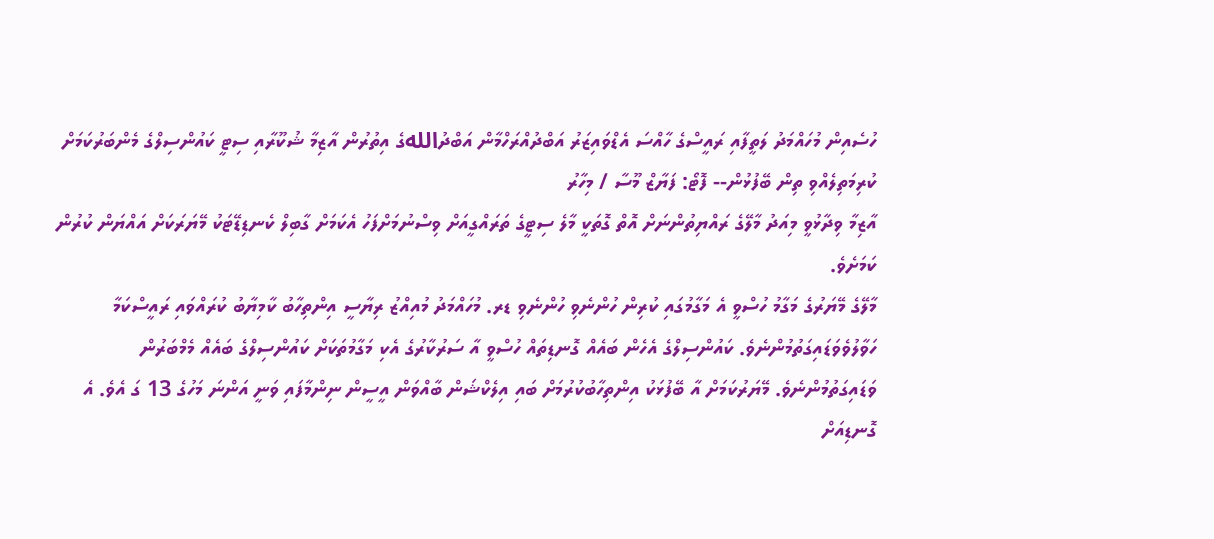ހުސެއިން މުހައްމަދު ލަތީފާއި ރައީސްގެ ހާއްސަ އެޑްވައިޒަރު އަބްދުއްރަހްމާން އަބްދުاللهގެ އިތުރުން އާޒިމާ ޝުކޫރާއި ސިޓީ ކައުންސިލްގެ މެންބަރުކަމަށް ކުރިމަތިލެއްވި ތިން ބޭފުޅުން-- ފޮޓޯ: ފަޔާޒް މޫސާ / މިހާރު
އާޒިމާ ވިދާޅުވީ މިއަދު މާލޭގެ ރައްޔިތުންނަށް އޮތް ގޮތަކީ މާލެ ސިޓީގެ ތަރައްގީއަށް ވިސްނުމަށްފަހު އެކަމަށް ގާބިލް ކެނޑިޑޭޓަކު މޭޔަރަކަށް އައްޔަން ކުރުން ކަމަށެވެ.
މާލޭގެ މޭޔަރުގެ މަގާމު ހުސްވީ އެ މަގާމުގައި ކުރިން ހުންނެވި ހުންނެވި ޑރ. މުހައްމަދު މުއިއްޒު ރިޔާސީ އިންތިހާބު ކާމިޔާބު ކުރައްވައި ރައީސްކަމާ ހަވާލުވެވަޑައިގަތުމުންނެވެ. ކައުންސިލްގެ އެހެން ބައެއް ގޮނޑިތައް ހުސްވީ އާ ސަރުކާރުގެ އެކި މަގާމުތަކަށް ކައުންސިލްގެ ބައެއް މެމްބަރުން ވަޑައިގަތުމުންނެވެ. މޭޔަރުކަމަށް އާ ބޭފުޅަކު އިންތިހާބުކުރުމަށް ބައި އިލެކްޝަން ބާއްވަން އީސީން ނިންމާފައި ވަނީ އަންނަ މަހުގެ 13 ގަ އެވެ. އެ ގޮނޑިއަށް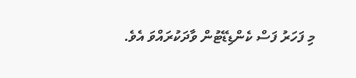މި ފަހަރު ފަސް ކެންޑިޑޭޓުން ވާދަކުރައްވަ އެވެ.